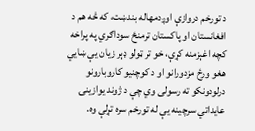د تورخم دروازې اوږدمهاله بندښت، که څه هم د افغانستان او پاکستان ترمنځ سوداګري په پراخه کچه اغېزمنه کړې، خو تر ټولو ډېر زیان یې ښايي هغو ورځ مزدورانو او د کوچنیو کاروبارونو درلودونکو ته رسولی وي چې د ژوند یوازینۍ عایداتي سرچینه یې له تورخم سره تړلې وه.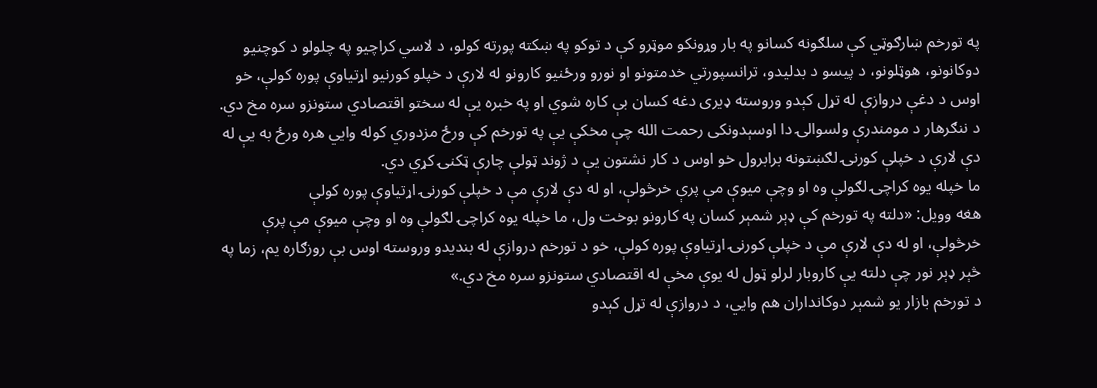په تورخم ښارګوټي کې سلګونه کسانو په بار وړونکو موټرو کې د توکو په ښکته پورته کولو، د لاسي کراچیو په چلولو د کوچنیو دوکانونو، هوټلونو، د پیسو د بدلیدو، ترانسپورتي خدمتونو او نورو ورځنیو کارونو له لارې د خپلو کورنیو اړتیاوې پوره کولې، خو اوس د دغې دروازې له تړل کېدو وروسته ډیری دغه کسان بې کاره شوي او په خبره یې له سختو اقتصادي ستونزو سره مخ دي.
د ننګرهار د مومندرې ولسوالۍ دا اوسېدونکی رحمت الله چې مخکې یې په تورخم کې ورځ مزدوري کوله وايي هره ورځ به یې له دې لارې د خپلې کورنۍ لګښتونه برابرول خو اوس د کار نشتون یې د ژوند ټولې چارې ټکنۍ کړي دي.
ما خپله یوه کراچۍ لګولې وه او وچې میوې مې پرې خرڅولې، او له دې لارې مې د خپلې کورنۍ اړتیاوې پوره کولې
هغه وویل: «دلته په تورخم کې ډېر شمېر کسان په کارونو بوخت ول، ما خپله یوه کراچۍ لګولې وه او وچې میوې مې پرې خرڅولې، او له دې لارې مې د خپلې کورنۍ اړتیاوې پوره کولې، خو د تورخم دروازې له بندیدو وروسته اوس بې روزګاره یم، زما په څېر ډېر نور چې دلته یې کاروبار لرلو ټول له یوې مخې له اقتصادي ستونزو سره مخ دي.»
د تورخم بازار یو شمېر دوکانداران هم وایي، د دروازې له تړل کېدو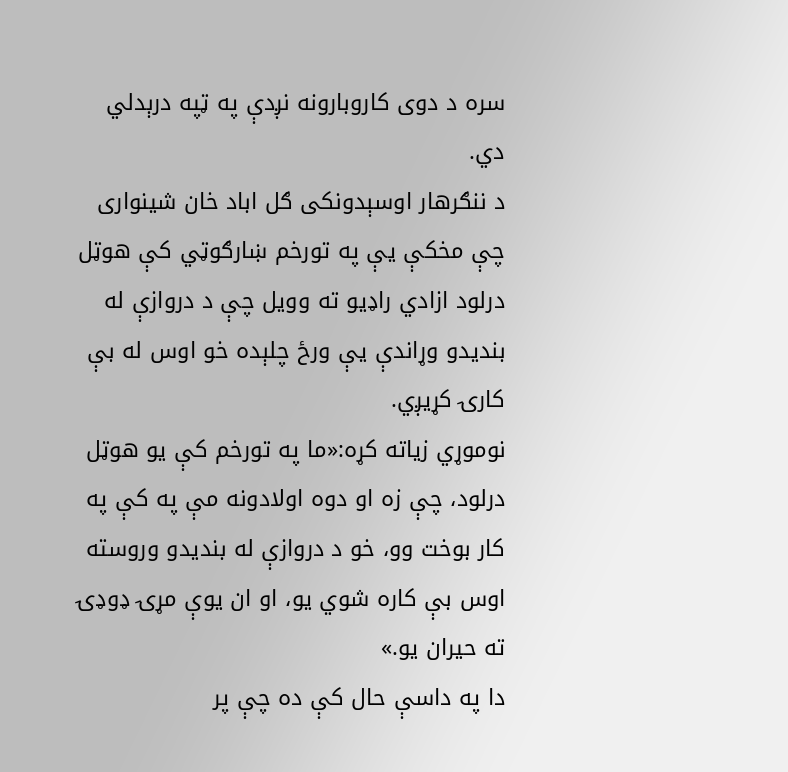سره د دوی کاروبارونه نږدې په ټپه درېدلي دي.
د ننګرهار اوسېدونکی ګل اباد خان شینواری چې مخکې یې په تورخم ښارګوټي کې هوټل درلود ازادي راډيو ته وویل چې د دروازې له بندیدو وړاندې یې ورځ چلېده خو اوس له بې کارۍ کړیږي.
نوموړي زیاته کړه:«ما په تورخم کې یو هوټل درلود، چې زه او دوه اولادونه مې په کې په کار بوخت وو، خو د دروازې له بندیدو وروسته اوس بې کاره شوي یو، او ان یوې مړۍ ډوډۍ ته حیران یو.»
دا په داسې حال کې ده چې پر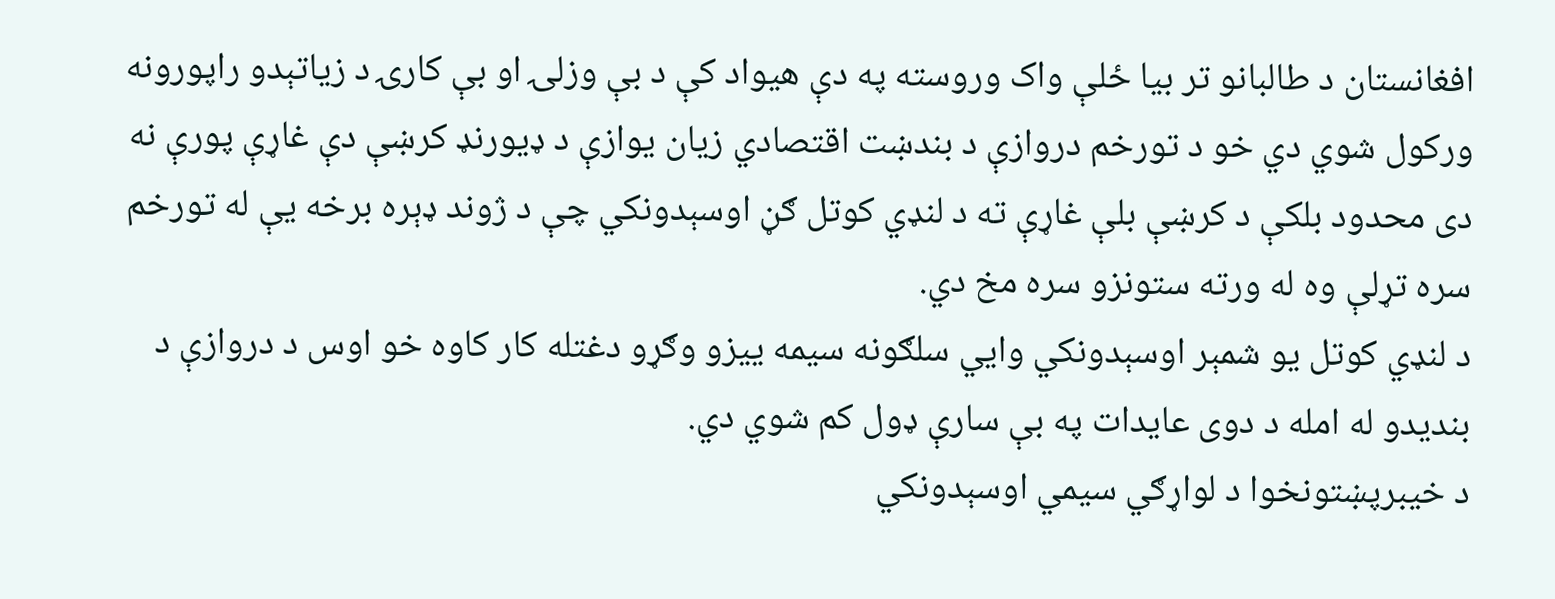افغانستان د طالبانو تر بیا ځلې واک وروسته په دې هیواد کې د بې وزلۍ او بې کارۍ د زیاتېدو راپورونه ورکول شوي دي خو د تورخم دروازې د بندښت اقتصادي زیان یوازې د ډیورنډ کرښې دې غاړې پورې نه دی محدود بلکې د کرښې بلې غاړې ته د لنډي کوتل ګڼ اوسېدونکي چې د ژوند ډېره برخه یې له تورخم سره تړلې وه له ورته ستونزو سره مخ دي.
د لنډي کوتل یو شمېر اوسېدونکي وايي سلګونه سیمه ییزو وګړو دغتله کار کاوه خو اوس د دروازې د بندیدو له امله د دوی عایدات په بې سارې ډول کم شوي دي.
د خیبرپښتونخوا د لواړګي سیمي اوسېدونکي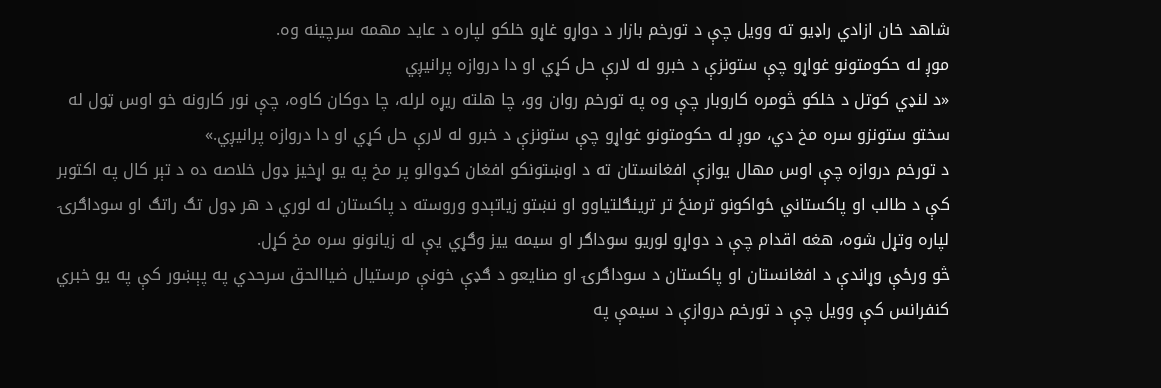شاهد خان ازادي راډيو ته وویل چې د تورخم بازار د دواړو غاړو خلکو لپاره د عاید مهمه سرچینه وه.
موږ له حکومتونو غواړو چې ستونزې د خبرو له لارې حل کړي او دا دروازه پرانیږي
«د لنډي کوتل د خلکو څومره کاروبار چې وه په تورخم روان وو، چا هلته ریړه لرله، چا دوکان کاوه، چې نور کارونه خو اوس ټول له سختو ستونزو سره مخ دي، موږ له حکومتونو غواړو چې ستونزې د خبرو له لارې حل کړي او دا دروازه پرانیږي.»
د تورخم دروازه چې اوس مهال یوازې افغانستان ته د اوښتونکو افغان کډوالو پر مخ په یو اړخیز ډول خلاصه ده د تېر کال په اکتوبر کې د طالب او پاکستاني ځواکونو ترمنځ تر ترینګلتیاوو او نښتو زیاتېدو وروسته د پاکستان له لوري د هر ډول تګ راتګ او سوداګرۍ لپاره وتړل شوه، هغه اقدام چې د دواړو لوریو سوداګر او سیمه ییز وګړي یې له زیانونو سره مخ کړل.
څو ورځې وړاندې د افغانستان او پاکستان د سوداګرۍ او صنایعو د ګډې خونې مرستیال ضیاالحق سرحدي په پېښور کې په یو خبري کنفرانس کې وویل چې د تورخم دروازې د سیمې په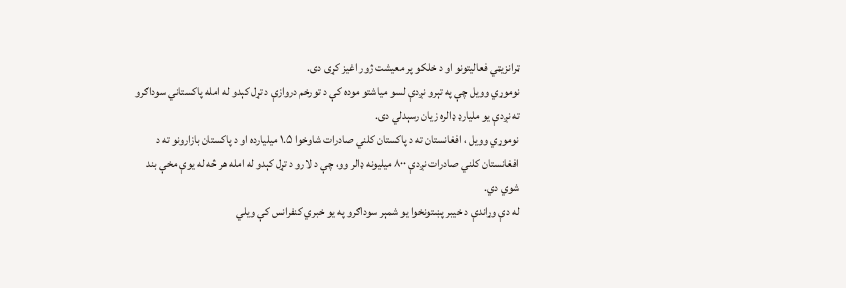ټرانزیټي فعالیتونو او د خلکو پر معیشت ژور اغیز کړی دی.
نوموړي وویل چې په تېرو نږدې لسو میاشتو موده کې د تورخم دروازې د تړل کېدو له امله پاکستاني سوداګرو ته نږدې یو ملیارډ ډالره زیان رسېدلي دی.
نوموړي وویل ، افغانستان ته د پاکستان کلني صادرات شاوخوا ۱.۵ میلیارده او د پاکستان بازارونو ته د افغانستان کلني صادرات نږدې ۸۰۰ میلیونه ډالر وو، چې د لارو د تړل کېدو له امله هر څه له یوې مخې بند شوي دي.
له دې وړاندې د خیبر پښتونخوا یو شمېر سوداګرو په یو خبري کنفرانس کې ویلي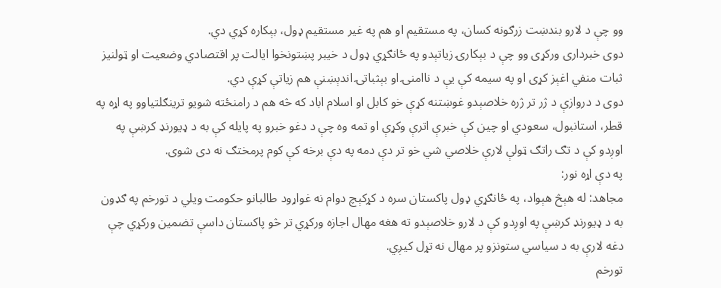وو چې د لارو بندښت زرګونه کسان، په مستقیم او هم په غیر مستقیم ډول، بېکاره کړي دي.
دوی خبرداری ورکړی وو چې د بېکارۍ زیاتېدو په ځانګړي ډول د خیبر پښتونخوا ایالت پر اقتصادي وضعیت او ټولنیز ثبات منفي اغېز کړی او په سیمه کې یې د ناامنۍ او بېثباتۍ اندېښنې هم زیاتې کړې دي.
دوی د دروازې د ژر تر ژره خلاصېدو غوښتنه کړې خو کابل او اسلام اباد که څه هم د رامنځته شویو ترینګلتیاوو په اړه په قطر، استانبول، سعودي او چین کې خبرې اترې وکړې او تمه وه چې د دغو خبرو په پایله کې به د ډیورنډ کرښې په اوږدو کې د تګ راتګ ټولې لارې خلاصي شي خو تر دې دمه په دې برخه کې کوم پرمختګ نه دی شوی.
په دې اړه نور:
مجاهد: له هېڅ هېواد، په ځانګړي ډول پاکستان سره د کړکېچ دوام نه غواړود طالبانو حکومت ویلي د تورخم په ګډون به د ډیورنډ کرښې په اوږدو کې د لارو خلاصېدو ته هغه مهال اجازه ورکړي تر څو پاکستان داسې تضمین ورکړي چې دغه لارې به د سیاسي ستونزو پر مهال نه تړل کیږي.
تورخم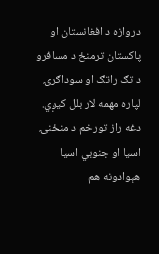دروازه د افغانستان او پاکستان ترمنځ د مسافرو د تګ راتګ او سوداګرۍ لپاره مهمه لار بلل کيږي.
دغه راز تورخم د منځنۍ اسیا او جنوبي اسیا هېوادونه هم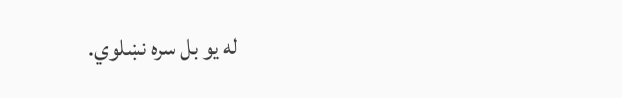له یو بل سره نښلوي.